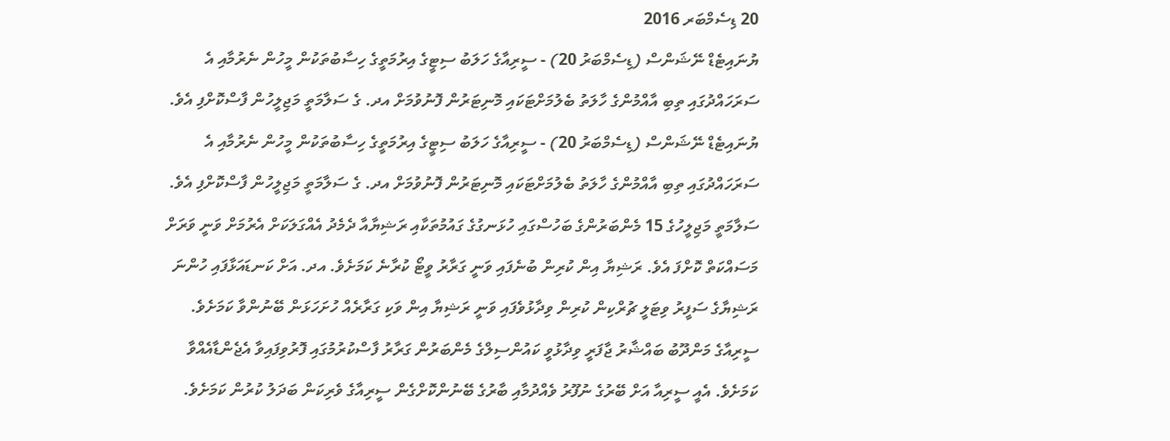20 ޑިސެމްބަރ 2016
ޔުނައިޓެޑް ނޭޝަންސް (ޑިސެމްބަރު 20) - ސީރިއާގެ ހަލަބު ސިޓީގެ އިރުމަތީގެ ހިސާބުތަކުން މީހުން ނެރުމާއި އެ ސަރަހައްދުގައި ތިބި އާއްމުންގެ ހާލަތު ބެލުމަށްޓަކައި މޮނިޓަރުން ފޮނުވުމަށް އދ. ގެ ސަލާމަތީ މަޖިލީހުން ފާސްކޮށްފި އެވެ.
ޔުނައިޓެޑް ނޭޝަންސް (ޑިސެމްބަރު 20) - ސީރިއާގެ ހަލަބު ސިޓީގެ އިރުމަތީގެ ހިސާބުތަކުން މީހުން ނެރުމާއި އެ ސަރަހައްދުގައި ތިބި އާއްމުންގެ ހާލަތު ބެލުމަށްޓަކައި މޮނިޓަރުން ފޮނުވުމަށް އދ. ގެ ސަލާމަތީ މަޖިލީހުން ފާސްކޮށްފި އެވެ.
ސަލާމަތީ މަޖިލީހުގެ 15 މެންބަރުންގެ ބަހުސްގައި ހުޅަނގުގެ ގައުމުތަކާއި ރަޝިޔާއާ ދެމެދު އެއްގަލަކަށް އެރުމަށް ވަނީ ވަރަށް މަސައްކަތް ކޮށްފަ އެވެ. ރަޝިޔާ އިން ކުރިން ބުނެފައި ވަނީ ގަރާރު ވީޓޯ ކުރާނެ ކަމަށެވެ. އދ. އަށް ކަނޑައަޅާފައި ހުންނަ ރަޝިޔާގެ ސަފީރު ވިޓަލީ ޗުރްކިން ކުރިން ވިދާޅުވެފައި ވަނީ ރަޝިޔާ އިން ވަކި ގަރާރެއް ހުށަހަޅަން ބޭނުންވާ ކަމަށެވެ.
ސީރިއާގެ މަންދޫބު ބައްޝާރު ޖާފަރީ ވިދާޅުވީ ކައުންސިލްގެ މެންބަރުން ގަރާރު ފާސްކުރުމުގައި ފޮރުވިފައިވާ އެޖެންޑާއެއްވާ ކަމަށެވެ. އެއީ ސީރިއާ އަށް ބޭރުގެ ނުފޫރު ވެއްދުމާއި ބާރުގެ ބޭނުންކޮށްގެން ސީރިއާގެ ވެރިކަން ބަދަލު ކުރުން ކަމަށެވެ.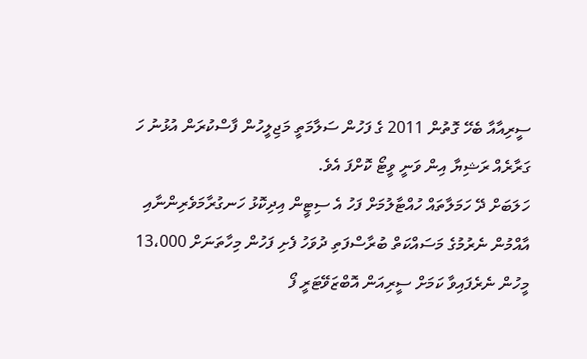ސީރިއާއާ ބެހޭ ގޮތުން 2011 ގެ ފަހުން ސަލާމަތީ މަޖިލީހުން ފާސްކުރަން އުޅުނު ހަ ގަރާރެއް ރަޝިޔާ އިން ވަނީ ވީޓޯ ކޮށްފަ އެވެ.
ހަލަބަށް ދޭ ހަމަލާތައް ހުއްޓާލުމަށް ފަހު އެ ސިޓީން އިދިކޮޅު ހަނގުރާމަވެރިންނާއި އާއްމުން ނެރުމުގެ މަސައްކަތް ބުރާސްފަތި ދުވަހު ފެށި ފަހުން މިހާތަނަށް 13،000 މީހުން ނެރެފައިވާ ކަމަށް ސީރިއަން އޮބްޒަވޭޓަރީ ފޯ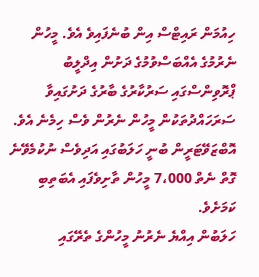ހިއުމަން ރައިޓްސް އިން ބުނެފައިވެ އެވެ. މީހުން ނެރުމުގެ އެއްބަސްވުމުގެ ދަށުން އިދްލީބު ޕްރޮވިންސްގައި ސަރުކާރުގެ ބާރުގެ ދަށުގައިވާ ސަރަހައްދުތަކުން މީހުން ނެރުން ވެސް ހިމެނެ އެވެ. އޮބްޒަވޭޓަރީން ބުނީ ހަލަބުގައި އަދިވެސް ނުކުމެވޭނެ ގޮތް ނެތް 7،000 މީހުން ތާށިވެފައި އެބަތިބި ކަމަށެވެ.
ހަލަބުން އިއްޔެ ނެރުނު މީހުންގެ ތެރޭގައި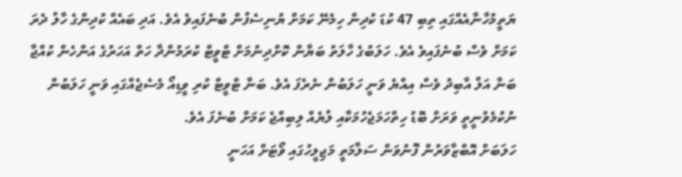ޔަތީމުހާނާއެއްގައި ތިބި 47 ކުޑަ ކުދިން ހިމެނޭ ކަމަށް ޔުނިސެފުން ބުނެފައިވެ އެވެ. އަދި ބައެއް ކުދިންގެ ހާލު ދެރަ ކަމަށް ވެސް ބުނެފައިވެ އެވެ. ހަލަބުގެ ހާލަތު ބަޔާން ކޮށްދިނުމަށް ޓްވީޓް ކުރަމުންދާ ހަތް އަހަރުގެ އަންހެން ކުއްޖާ ބަނާ އަލް އާބިދު ވެސް އިއްޔެ ވަނީ ހަލަބުން ނެރެފަ އެވެ. ބަނާ ޓްވީޓް ކުރި ވީޑިއޯ މެސެޖެއްގައި ވަނީ ހަލަބުން ނުކުމެވުނީތީ ވަރަށް ބޮޑު ހިތްހަމަޖެހުމަކާއި ލުޔެއް ލިބިއްޖެ ކަމަށް ބުނެފަ އެވެ.
ހަލަބަށް އޮބްޒާވަރުން ފޮނުވަން ސަލާމަތީ މަޖިލީހުގައި ވޯޓަށް އަހަނީ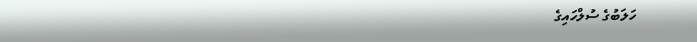ހަލަބުގެ ސުލްހައިގެ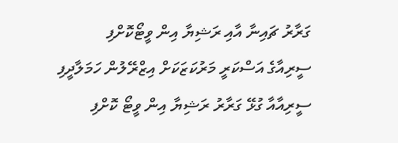ގަރާރު ޗައިނާ އާއި ރަޝިޔާ އިން ވީޓޯކޮށްފި
ސީރިއާގެ އަސްކަރީ މަރުކަޒަކަށް އިޒްރޭލުން ހަމަލާދީފި
ސީރިއާއާ ގުޅޭ ގަރާރު ރަޝިޔާ އިން ވީޓޯ ކޮށްފި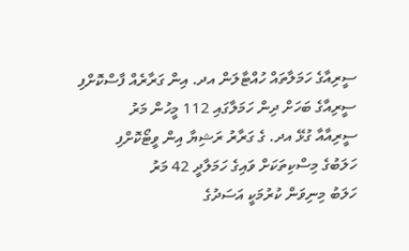ސީރިއާގެ ހަމަލާތައް ހުއްޓާލަން އދ. އިން ގަރާރެއް ފާސްކޮށްފި
ސީރިއާގެ ބަހަށް ދިން ހަމަލާގައި 112 މީހުން މަރު
ސީރިއާއާ ގުޅޭ އދ. ގެ ގަރާރު ރަޝިޔާ އިން ވީޓޯކޮށްފި
ހަލަބުގެ މިސްކިތަކަށް ވައިގެ ހަމަލާދީ 42 މަރު
ހަލަބު މިނިވަން ކުރުމަކީ އަސަދުގެ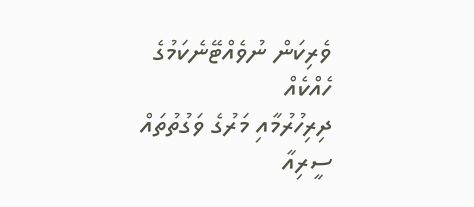ވެރިކަން ނުވެއްޓޭނެކަމުގެ ހެއްކެއް
ދިރިހުރުމާއި މަރުގެ ވަގުތުތައް ސީރިއާ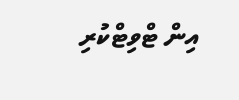އިން ޓްވިޓްކުރި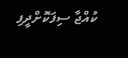ކުއްޖާ ސިފަކޮށްދީފި